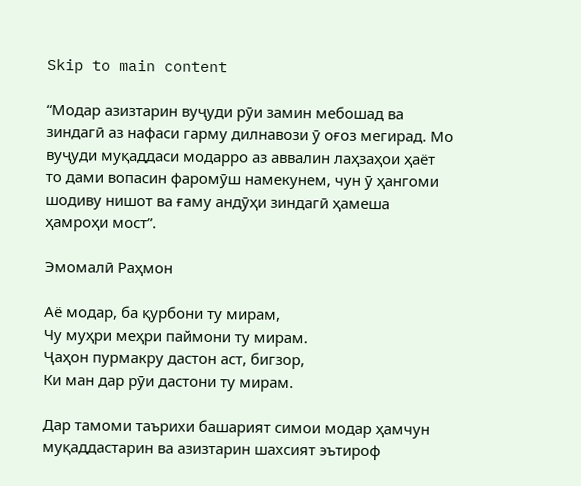Skip to main content

“Модар азизтарин вуҷуди рӯи замин мебошад ва зиндагӣ аз нафаси гарму дилнавози ӯ оғоз мегирад. Мо вуҷуди муқаддаси модарро аз аввалин лаҳзаҳои ҳаёт то дами вопасин фаромӯш намекунем, чун ӯ ҳангоми шодиву нишот ва ғаму андӯҳи зиндагӣ ҳамеша ҳамроҳи мост”.

Эмомалӣ Раҳмон

Аё модар, ба қурбони ту мирам,
Чу муҳри меҳри паймони ту мирам.
Ҷаҳон пурмакру дастон аст, бигзор,
Ки ман дар рӯи дастони ту мирам.

Дар тамоми таърихи башарият симои модар ҳамчун муқаддастарин ва азизтарин шахсият эътироф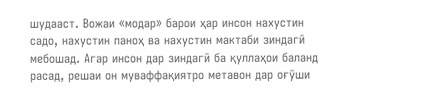шудааст. Вожаи «модар» барои ҳар инсон нахустин садо, нахустин паноҳ ва нахустин мактаби зиндагӣ мебошад. Агар инсон дар зиндагӣ ба қуллаҳои баланд расад, решаи он муваффақиятро метавон дар оғӯши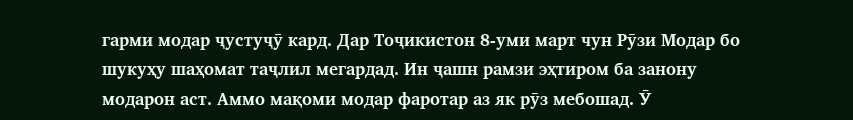гарми модар ҷустуҷӯ кард. Дар Тоҷикистон 8-уми март чун Рӯзи Модар бо шукуҳу шаҳомат таҷлил мегардад. Ин ҷашн рамзи эҳтиром ба занону модарон аст. Аммо мақоми модар фаротар аз як рӯз мебошад. Ӯ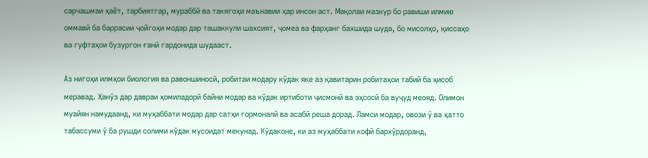сарчашмаи ҳаёт, тарбиятгар, мураббӣ ва такягоҳи маънавии ҳар инсон аст. Мақолаи мазкур бо равиши илмию оммавӣ ба баррасии ҷойгоҳи модар дар ташаккули шахсият, ҷомеа ва фарҳанг бахшида шуда, бо мисолҳо, қиссаҳо ва гуфтаҳои бузургон ғанӣ гардонида шудааст.

Аз нигоҳи илмҳои биология ва равоншиносӣ, робитаи модару кӯдак яке аз қавитарин робитаҳои табиӣ ба ҳисоб меравад. Ҳанӯз дар давраи ҳомиладорӣ байни модар ва кӯдак иртиботи ҷисмонӣ ва эҳсосӣ ба вуҷуд меояд. Олимон муайян намудаанд, ки муҳаббати модар дар сатҳи гормоналӣ ва асабӣ реша дорад. Ламси модар, овози ӯ ва ҳатто табассуми ӯ ба рушди солими кӯдак мусоидат мекунад. Кӯдаконе, ки аз муҳаббати кофӣ бархӯрдоранд,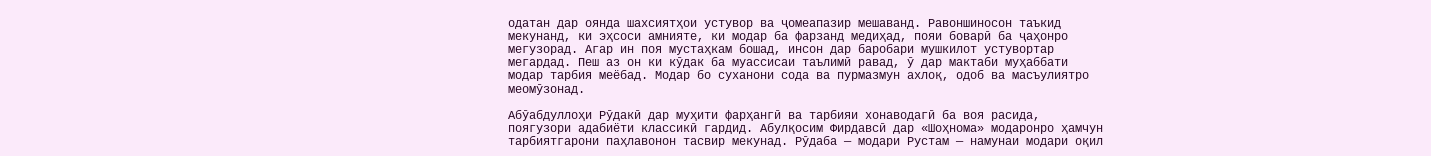одатан дар оянда шахсиятҳои устувор ва ҷомеапазир мешаванд. Равоншиносон таъкид мекунанд, ки эҳсоси амнияте, ки модар ба фарзанд медиҳад, пояи боварӣ ба ҷаҳонро мегузорад. Агар ин поя мустаҳкам бошад, инсон дар баробари мушкилот устувортар мегардад. Пеш аз он ки кӯдак ба муассисаи таълимӣ равад, ӯ дар мактаби муҳаббати модар тарбия меёбад. Модар бо суханони сода ва пурмазмун ахлоқ, одоб ва масъулиятро меомӯзонад.

Абӯабдуллоҳи Рӯдакӣ дар муҳити фарҳангӣ ва тарбияи хонаводагӣ ба воя расида, поягузори адабиёти классикӣ гардид. Абулқосим Фирдавсӣ дар «Шоҳнома» модаронро ҳамчун тарбиятгарони паҳлавонон тасвир мекунад. Рӯдаба — модари Рустам — намунаи модари оқил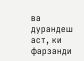ва дурандеш аст, ки фарзанди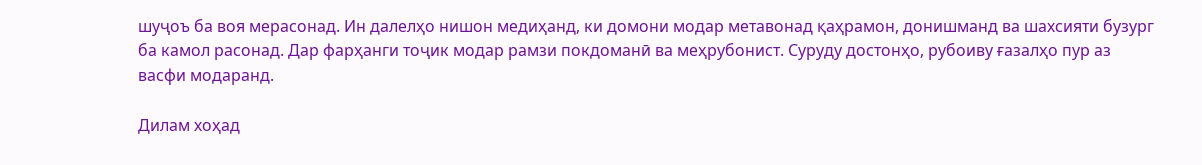шуҷоъ ба воя мерасонад. Ин далелҳо нишон медиҳанд, ки домони модар метавонад қаҳрамон, донишманд ва шахсияти бузург ба камол расонад. Дар фарҳанги тоҷик модар рамзи покдоманӣ ва меҳрубонист. Суруду достонҳо, рубоиву ғазалҳо пур аз васфи модаранд.

Дилам хоҳад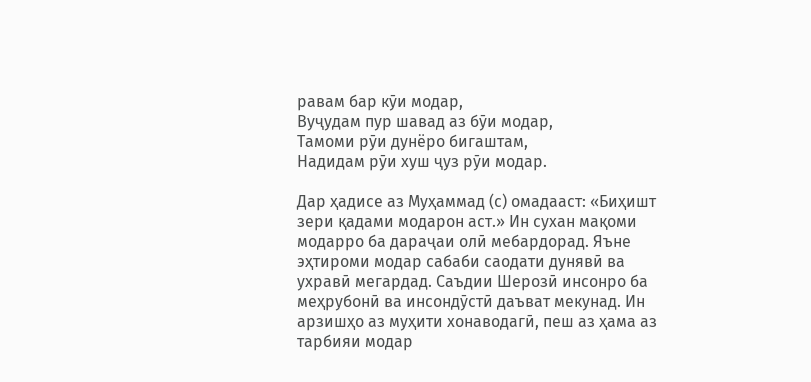равам бар кӯи модар,
Вуҷудам пур шавад аз бӯи модар,
Тамоми рӯи дунёро бигаштам,
Надидам рӯи хуш ҷуз рӯи модар.

Дар ҳадисе аз Муҳаммад (с) омадааст: «Биҳишт зери қадами модарон аст.» Ин сухан мақоми модарро ба дараҷаи олӣ мебардорад. Яъне эҳтироми модар сабаби саодати дунявӣ ва ухравӣ мегардад. Саъдии Шерозӣ инсонро ба меҳрубонӣ ва инсондӯстӣ даъват мекунад. Ин арзишҳо аз муҳити хонаводагӣ, пеш аз ҳама аз тарбияи модар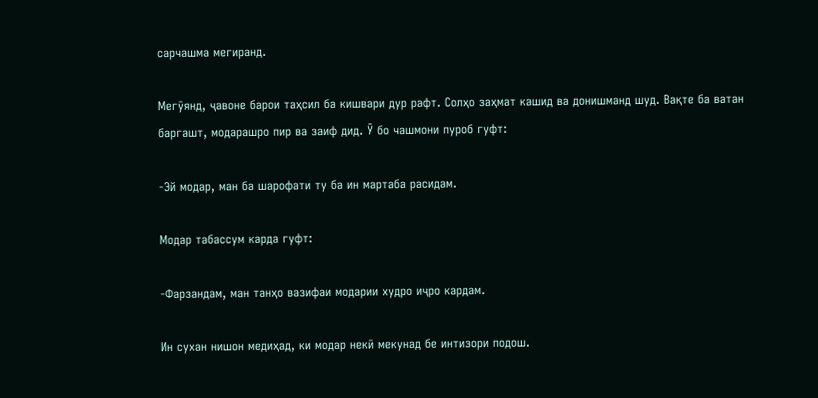сарчашма мегиранд.

Мегӯянд, ҷавоне барои таҳсил ба кишвари дур рафт. Солҳо заҳмат кашид ва донишманд шуд. Вақте ба ватан баргашт, модарашро пир ва заиф дид. Ӯ бо чашмони пуроб гуфт:

-Эй модар, ман ба шарофати ту ба ин мартаба расидам.

Модар табассум карда гуфт:

-Фарзандам, ман танҳо вазифаи модарии худро иҷро кардам.

Ин сухан нишон медиҳад, ки модар некӣ мекунад бе интизори подош.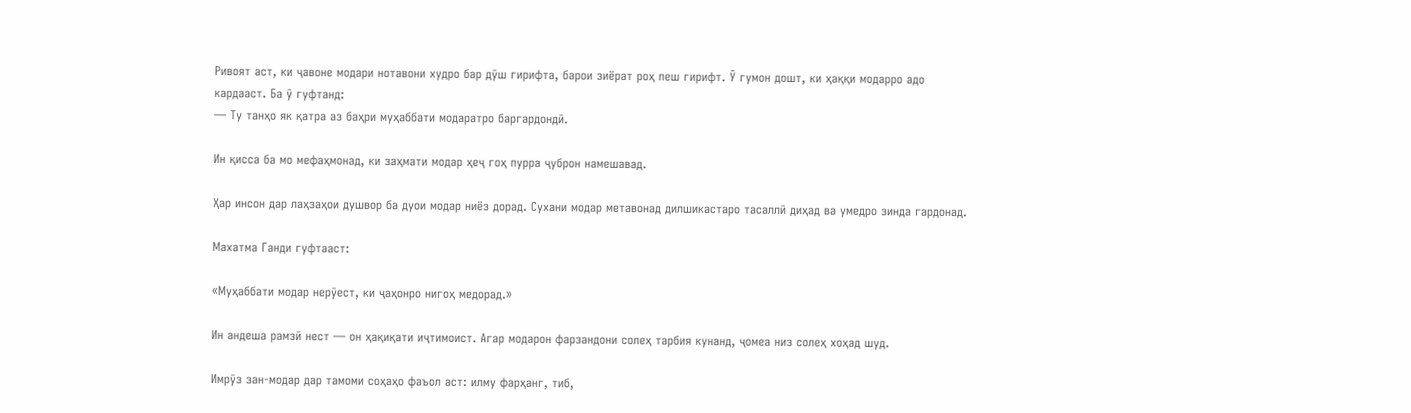Ривоят аст, ки ҷавоне модари нотавони худро бар дӯш гирифта, барои зиёрат роҳ пеш гирифт. Ӯ гумон дошт, ки ҳаққи модарро адо кардааст. Ба ӯ гуфтанд:
— Ту танҳо як қатра аз баҳри муҳаббати модаратро баргардондӣ.

Ин қисса ба мо мефаҳмонад, ки заҳмати модар ҳеҷ гоҳ пурра ҷуброн намешавад.

Ҳар инсон дар лаҳзаҳои душвор ба дуои модар ниёз дорад. Сухани модар метавонад дилшикастаро тасаллӣ диҳад ва умедро зинда гардонад.

Махатма Ганди гуфтааст:

«Муҳаббати модар нерӯест, ки ҷаҳонро нигоҳ медорад.»

Ин андеша рамзӣ нест — он ҳақиқати иҷтимоист. Агар модарон фарзандони солеҳ тарбия кунанд, ҷомеа низ солеҳ хоҳад шуд.

Имрӯз зан-модар дар тамоми соҳаҳо фаъол аст: илму фарҳанг, тиб,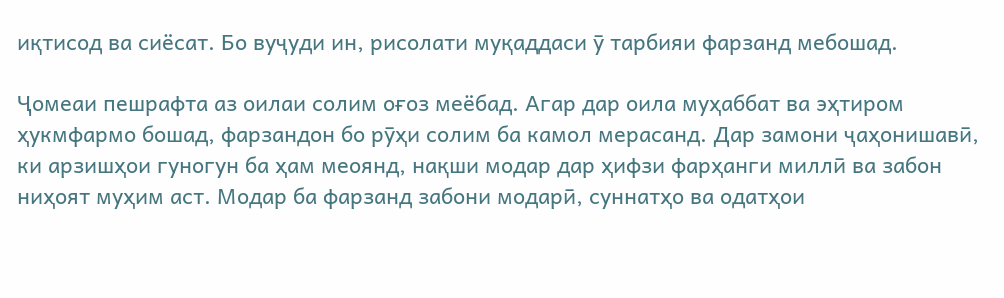иқтисод ва сиёсат. Бо вуҷуди ин, рисолати муқаддаси ӯ тарбияи фарзанд мебошад.

Ҷомеаи пешрафта аз оилаи солим оғоз меёбад. Агар дар оила муҳаббат ва эҳтиром ҳукмфармо бошад, фарзандон бо рӯҳи солим ба камол мерасанд. Дар замони ҷаҳонишавӣ, ки арзишҳои гуногун ба ҳам меоянд, нақши модар дар ҳифзи фарҳанги миллӣ ва забон ниҳоят муҳим аст. Модар ба фарзанд забони модарӣ, суннатҳо ва одатҳои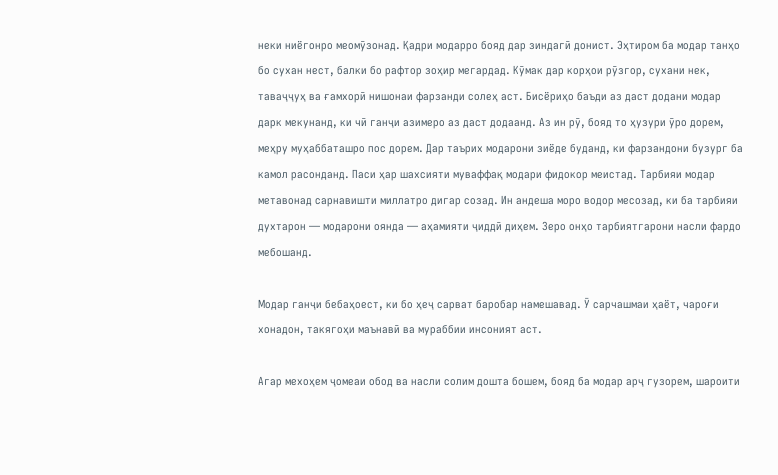неки ниёгонро меомӯзонад. Қадри модарро бояд дар зиндагӣ донист. Эҳтиром ба модар танҳо бо сухан нест, балки бо рафтор зоҳир мегардад. Кӯмак дар корҳои рӯзгор, сухани нек, таваҷҷуҳ ва ғамхорӣ нишонаи фарзанди солеҳ аст. Бисёриҳо баъди аз даст додани модар дарк мекунанд, ки чӣ ганҷи азимеро аз даст додаанд. Аз ин рӯ, бояд то ҳузури ӯро дорем, меҳру муҳаббаташро пос дорем. Дар таърих модарони зиёде буданд, ки фарзандони бузург ба камол расонданд. Паси ҳар шахсияти муваффақ модари фидокор меистад. Тарбияи модар метавонад сарнавишти миллатро дигар созад. Ин андеша моро водор месозад, ки ба тарбияи духтарон — модарони оянда — аҳамияти ҷиддӣ диҳем. Зеро онҳо тарбиятгарони насли фардо мебошанд.

Модар ганҷи бебаҳоест, ки бо ҳеҷ сарват баробар намешавад. Ӯ сарчашмаи ҳаёт, чароғи хонадон, такягоҳи маънавӣ ва мураббии инсоният аст.

Агар мехоҳем ҷомеаи обод ва насли солим дошта бошем, бояд ба модар арҷ гузорем, шароити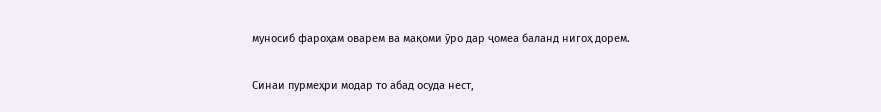муносиб фароҳам оварем ва мақоми ӯро дар ҷомеа баланд нигоҳ дорем.

Синаи пурмеҳри модар то абад осуда нест,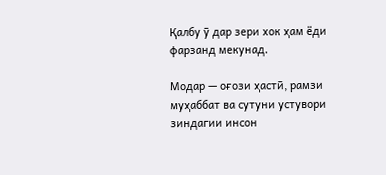Қалбу ӯ дар зери хок ҳам ёди фарзанд мекунад.

Модар — оғози ҳастӣ, рамзи муҳаббат ва сутуни устувори зиндагии инсон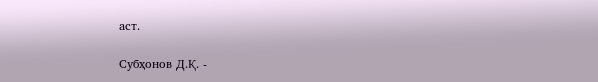аст.

Субҳонов Д.Қ. -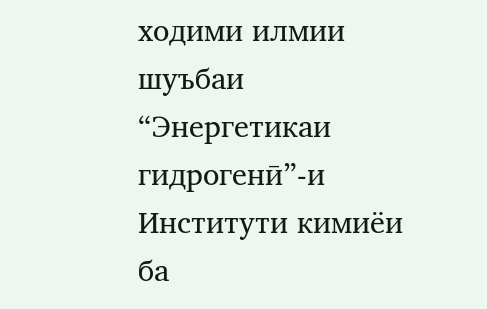ходими илмии шуъбаи “Энергетикаи гидрогенӣ”-и Институти кимиёи ба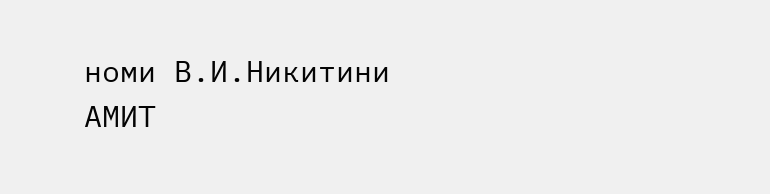номи В.И.Никитини АМИТ